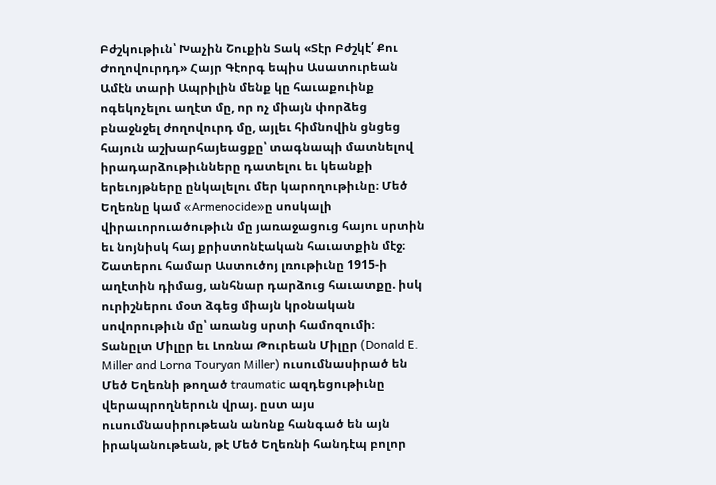Բժշկութիւն՝ Խաչին Շուքին Տակ «Տէր Բժշկէ՛ Քու Ժողովուրդդ» Հայր Գէորգ եպիս Ասատուրեան
Ամէն տարի Ապրիլին մենք կը հաւաքուինք ոգեկոչելու աղէտ մը, որ ոչ միայն փորձեց բնաջնջել ժողովուրդ մը, այլեւ հիմնովին ցնցեց հայուն աշխարհայեացքը՝ տագնապի մատնելով իրադարձութիւնները դատելու եւ կեանքի երեւոյթները ընկալելու մեր կարողութիւնը։ Մեծ Եղեռնը կամ «Armenocide»ը սոսկալի վիրաւորուածութիւն մը յառաջացուց հայու սրտին եւ նոյնիսկ հայ քրիստոնէական հաւատքին մէջ։ Շատերու համար Աստուծոյ լռութիւնը 1915-ի աղէտին դիմաց, անհնար դարձուց հաւատքը. իսկ ուրիշներու մօտ ձգեց միայն կրօնական սովորութիւն մը՝ առանց սրտի համոզումի։
Տանըլտ Միլըր եւ Լոռնա Թուրեան Միլըր (Donald E. Miller and Lorna Touryan Miller) ուսումնասիրած են Մեծ Եղեռնի թողած traumatic ազդեցութիւնը վերապրողներուն վրայ. ըստ այս ուսումնասիրութեան անոնք հանգած են այն իրականութեան, թէ Մեծ Եղեռնի հանդէպ բոլոր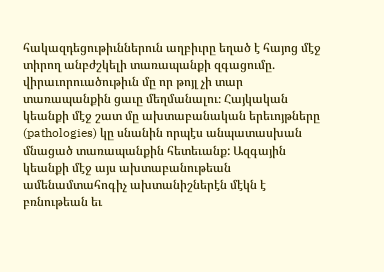հակազդեցութիւններուն աղբիւրը եղած է հայոց մէջ տիրող անբժշկելի տառապանքի զգացումը. վիրաւորուածութիւն մը որ թոյլ չի տար տառապանքին ցաւը մեղմանալու։ Հայկական կեանքի մէջ շատ մը ախտաբանական երեւոյթները (pathologies) կը սնանին որպէս անպատասխան մնացած տառապանքին հետեւանք: Ազգային կեանքի մէջ այս ախտաբանութեան ամենամտահոգիչ ախտանիշներէն մէկն է բռնութեան եւ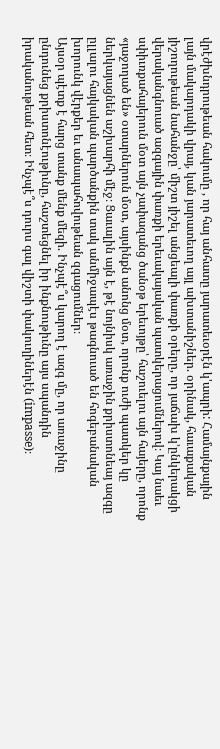վրէժխնդրութեան հակումը , որ հայ անհատը յարատեւօրէն կ'ապրի: Համայնքային լայն մակարդակի վրայ, կան յարատեւող այլ ախտանիշներ. օրինակ, հաւաքական յիշողութեան նահանջը՝ միշտ յիշել անցեալի փառքի օրերը, որ յաճախ կ’ընկերակցի վերականգնուած ազգային փառքի երեւակայական պատկերացումներով։ Կայ նաեւ սփիւռքահայերուն մօտ այն չափազանց ծանօթ երեւոյթը՝ հաշուելու այն հայերը, որոնք «յաջողած են» օտարներուն մօտ, այսինքն անոնց մօտ, որոնք ուժի պատկեր կը ներկայացնեն աշխարհի մէջ։ Ցաւալին այն է, թէ նոյնիսկ առաջին քրիստոնեայ ազգը ըլլալու հայկական պարծանքին տակ անմիջապէս թագնուած են հոգեբանական խորունկ վէրքեր եւ անապահովութեան զգացումներ։
Այսօր պէտք է հարց տանք մենք մեզի. Ինչպէ՞ս կարող է ազգ մը, որ առաջինը ընդունեց քրիստոնէութիւնը, հաշտեցնել իր ինքնութիւնը այս սպանդին իրականութեան հետ։ Ինչպէ՞ս դուրս գալ վիշտի փակուղիներէն (impasse)։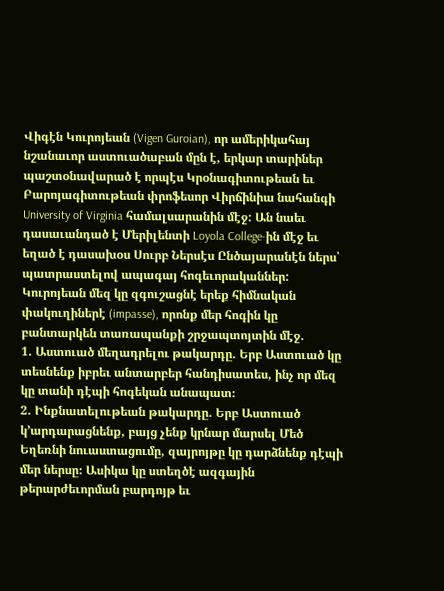Վիգէն Կուրոյեան (Vigen Guroian), որ ամերիկահայ նշանաւոր աստուածաբան մըն է, երկար տարիներ պաշտօնավարած է որպէս Կրօնագիտութեան եւ Բարոյագիտութեան փրոֆեսոր Վիրճինիա նահանգի University of Virginia համալսարանին մէջ: Ան նաեւ դասաւանդած է Մերիլենտի Loyola College-ին մէջ եւ եղած է դասախօս Սուրբ Ներսէս Ընծայարանէն ներս՝ պատրաստելով ապագայ հոգեւորականներ: Կուրոյեան մեզ կը զգուշացնէ երեք հիմնական փակուղիներէ (impasse), որոնք մեր հոգին կը բանտարկեն տառապանքի շրջապտոյտին մէջ.
1. Աստուած մեղադրելու թակարդը. Երբ Աստուած կը տեսնենք իբրեւ անտարբեր հանդիսատես, ինչ որ մեզ կը տանի դէպի հոգեկան անապատ։
2. Ինքնատելութեան թակարդը. Երբ Աստուած կ’արդարացնենք, բայց չենք կրնար մարսել Մեծ Եղեռնի նուաստացումը, զայրոյթը կը դարձնենք դէպի մեր ներսը։ Ասիկա կը ստեղծէ ազգային թերարժեւորման բարդոյթ եւ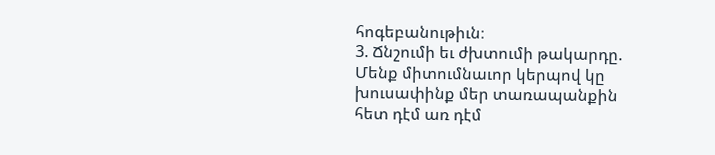հոգեբանութիւն։
3. Ճնշումի եւ ժխտումի թակարդը. Մենք միտումնաւոր կերպով կը խուսափինք մեր տառապանքին հետ դէմ առ դէմ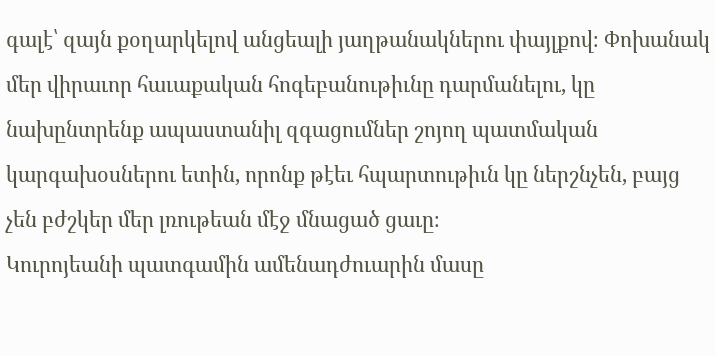գալէ՝ զայն քօղարկելով անցեալի յաղթանակներու փայլքով։ Փոխանակ մեր վիրաւոր հաւաքական հոգեբանութիւնը դարմանելու, կը նախընտրենք ապաստանիլ զգացումներ շոյող պատմական կարգախօսներու ետին, որոնք թէեւ հպարտութիւն կը ներշնչեն, բայց չեն բժշկեր մեր լռութեան մէջ մնացած ցաւը։
Կուրոյեանի պատգամին ամենադժուարին մասը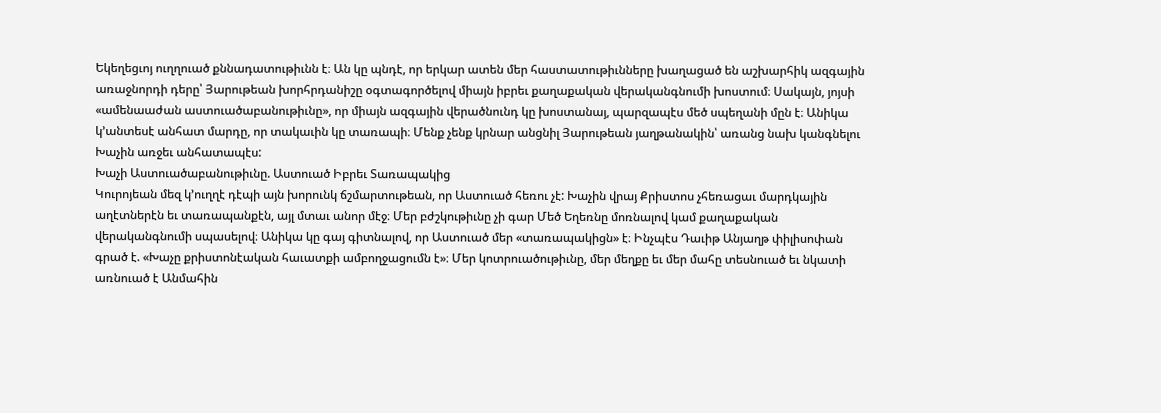Եկեղեցւոյ ուղղուած քննադատութիւնն է։ Ան կը պնդէ, որ երկար ատեն մեր հաստատութիւնները խաղացած են աշխարհիկ ազգային առաջնորդի դերը՝ Յարութեան խորհրդանիշը օգտագործելով միայն իբրեւ քաղաքական վերականգնումի խոստում։ Սակայն, յոյսի «ամենաաժան աստուածաբանութիւնը», որ միայն ազգային վերածնունդ կը խոստանայ, պարզապէս մեծ սպեղանի մըն է։ Անիկա կ’անտեսէ անհատ մարդը, որ տակաւին կը տառապի։ Մենք չենք կրնար անցնիլ Յարութեան յաղթանակին՝ առանց նախ կանգնելու Խաչին առջեւ անհատապէս:
Խաչի Աստուածաբանութիւնը. Աստուած Իբրեւ Տառապակից
Կուրոյեան մեզ կ’ուղղէ դէպի այն խորունկ ճշմարտութեան, որ Աստուած հեռու չէ: Խաչին վրայ Քրիստոս չհեռացաւ մարդկային աղէտներէն եւ տառապանքէն, այլ մտաւ անոր մէջ։ Մեր բժշկութիւնը չի գար Մեծ Եղեռնը մոռնալով կամ քաղաքական վերականգնումի սպասելով։ Անիկա կը գայ գիտնալով, որ Աստուած մեր «տառապակիցն» է։ Ինչպէս Դաւիթ Անյաղթ փիլիսոփան գրած է. «Խաչը քրիստոնէական հաւատքի ամբողջացումն է»։ Մեր կոտրուածութիւնը, մեր մեղքը եւ մեր մահը տեսնուած եւ նկատի առնուած է Անմահին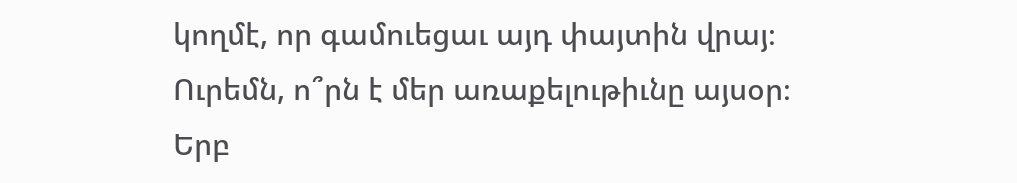կողմէ, որ գամուեցաւ այդ փայտին վրայ։
Ուրեմն, ո՞րն է մեր առաքելութիւնը այսօր։
Երբ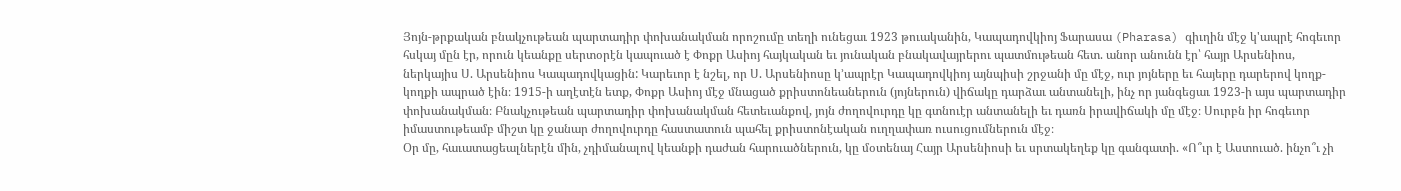Յոյն-թրքական բնակչութեան պարտադիր փոխանակման որոշումը տեղի ունեցաւ 1923 թուականին, Կապադովկիոյ Ֆարասա (Pharasa) գիւղին մէջ կ'ապրէ հոգեւոր հսկայ մըն էր, որուն կեանքը սերտօրէն կապուած է Փոքր Ասիոյ հայկական եւ յունական բնակավայրերու պատմութեան հետ. անոր անունն էր՝ հայր Արսենիոս, ներկայիս Ս. Արսենիոս Կապադովկացին: Կարեւոր է նշել, որ Ս. Արսենիոսը կ’ապրէր Կապադովկիոյ այնպիսի շրջանի մը մէջ, ուր յոյները եւ հայերը դարերով կողք-կողքի ապրած էին։ 1915-ի աղէտէն ետք, Փոքր Ասիոյ մէջ մնացած քրիստոնեաներուն (յոյներուն) վիճակը դարձաւ անտանելի, ինչ որ յանգեցաւ 1923-ի այս պարտադիր փոխանակման։ Բնակչութեան պարտադիր փոխանակման հետեւանքով, յոյն ժողովուրդը կը գտնուէր անտանելի եւ դառն իրավիճակի մը մէջ։ Սուրբն իր հոգեւոր իմաստութեամբ միշտ կը ջանար ժողովուրդը հաստատուն պահել քրիստոնէական ուղղափառ ուսուցումներուն մէջ։
Օր մը, հաւատացեալներէն մին, չդիմանալով կեանքի դաժան հարուածներուն, կը մօտենայ Հայր Արսենիոսի եւ սրտակեղեք կը գանգատի. «Ո՞ւր է Աստուած. ինչո՞ւ չի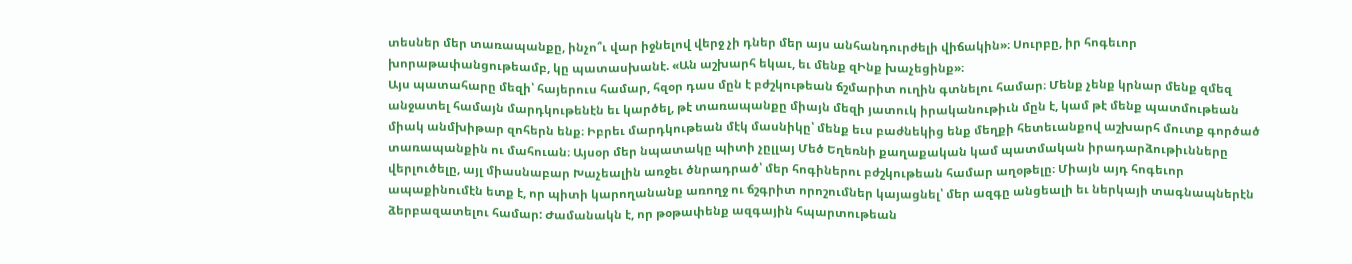տեսներ մեր տառապանքը, ինչո՞ւ վար իջնելով վերջ չի դներ մեր այս անհանդուրժելի վիճակին»։ Սուրբը, իր հոգեւոր խորաթափանցութեամբ, կը պատասխանէ. «Ան աշխարհ եկաւ, եւ մենք զԻնք խաչեցինք»։
Այս պատահարը մեզի՝ հայերուս համար, հզօր դաս մըն է բժշկութեան ճշմարիտ ուղին գտնելու համար։ Մենք չենք կրնար մենք զմեզ անջատել համայն մարդկութենէն եւ կարծել, թէ տառապանքը միայն մեզի յատուկ իրականութիւն մըն է, կամ թէ մենք պատմութեան միակ անմխիթար զոհերն ենք։ Իբրեւ մարդկութեան մէկ մասնիկը՝ մենք եւս բաժնեկից ենք մեղքի հետեւանքով աշխարհ մուտք գործած տառապանքին ու մահուան։ Այսօր մեր նպատակը պիտի չըլլայ Մեծ Եղեռնի քաղաքական կամ պատմական իրադարձութիւնները վերլուծելը, այլ միասնաբար Խաչեալին առջեւ ծնրադրած՝ մեր հոգիներու բժշկութեան համար աղօթելը։ Միայն այդ հոգեւոր ապաքինումէն ետք է, որ պիտի կարողանանք առողջ ու ճշգրիտ որոշումներ կայացնել՝ մեր ազգը անցեալի եւ ներկայի տագնապներէն ձերբազատելու համար: Ժամանակն է, որ թօթափենք ազգային հպարտութեան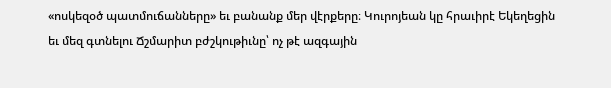«ոսկեզօծ պատմուճանները» եւ բանանք մեր վէրքերը։ Կուրոյեան կը հրաւիրէ Եկեղեցին եւ մեզ գտնելու Ճշմարիտ բժշկութիւնը՝ ոչ թէ ազգային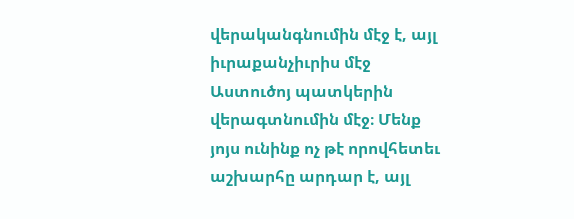վերականգնումին մէջ է, այլ իւրաքանչիւրիս մէջ Աստուծոյ պատկերին վերագտնումին մէջ։ Մենք յոյս ունինք ոչ թէ որովհետեւ աշխարհը արդար է, այլ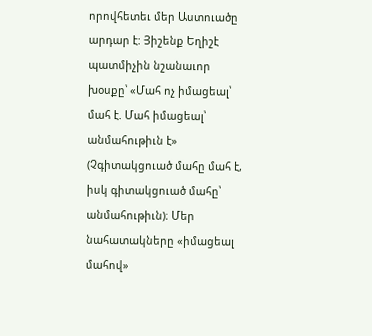որովհետեւ մեր Աստուածը արդար է: Յիշենք Եղիշէ պատմիչին նշանաւոր խօսքը՝ «Մահ ոչ իմացեալ՝ մահ է. Մահ իմացեալ՝ անմահութիւն է» (Չգիտակցուած մահը մահ է, իսկ գիտակցուած մահը՝ անմահութիւն)։ Մեր նահատակները «իմացեալ մահով»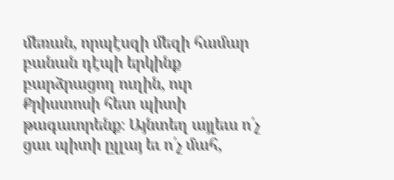մեռան, որպէսզի մեզի համար բանան դէպի երկինք բարձրացող ուղին, ուր Քրիստոսի հետ պիտի թագաւորենք։ Այնտեղ այլեւս ո՛չ ցաւ պիտի ըլլայ եւ ո՛չ մահ,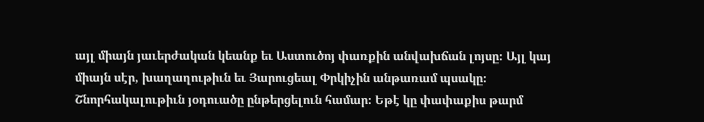այլ միայն յաւերժական կեանք եւ Աստուծոյ փառքին անվախճան լոյսը։ Այլ կայ միայն սէր, խաղաղութիւն եւ Յարուցեալ Փրկիչին անթառամ պսակը։
Շնորհակալութիւն յօդուածը ընթերցելուն համար։ Եթէ կը փափաքիս թարմ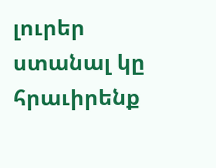լուրեր ստանալ կը հրաւիրենք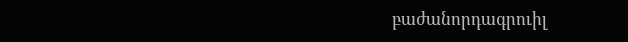բաժանորդագրուիլ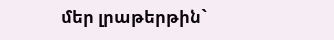մեր լրաթերթին`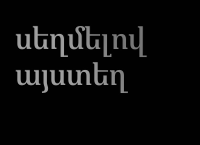սեղմելով այստեղ